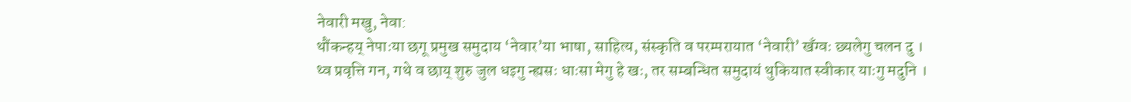नेवारी मखु, नेवा:
थौंकन्हय् नेपाःया छगू प्रमुख समुदाय ‘नेवार’या भाषा, साहित्य, संस्कृति व परम्परायात ‘नेवारी’ खँग्वः छ्यलेगु चलन दु ।
थ्व प्रवृत्ति गन, गथे व छाय् शुरु जुल धइगु न्ह्यसः धाःसा मेगु हे खः, तर सम्बन्धित समुदायं थुकियात स्वीकार याःगु मदुनि ।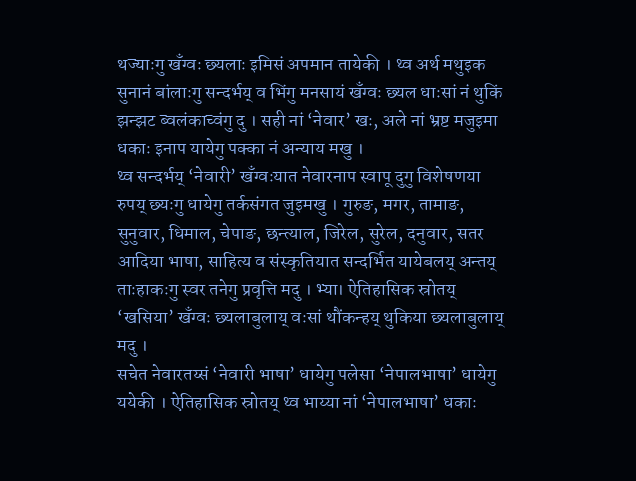थज्याःगु खँग्वः छ्यलाः इमिसं अपमान तायेकी । थ्व अर्थ मथुइक सुनानं बांलाःगु सन्दर्भय् व भिंगु मनसायं खँग्वः छ्यल धाःसां नं थुकिं झन्झट ब्वलंकाच्वंगु दु । सही नां ‘नेवार’ खः, अले नां भ्रष्ट मजुइमा धकाः इनाप यायेगु पक्का नं अन्याय मखु ।
थ्व सन्दर्भय् ‘नेवारी’ खँग्वःयात नेवारनाप स्वापू दुगु विशेषणया रुपय् छ्यःगु धायेगु तर्कसंगत जुइमखु । गुरुङ, मगर, तामाङ, सुनुवार, धिमाल, चेपाङ, छन्त्याल, जिरेल, सुरेल, दनुवार, सतर आदिया भाषा, साहित्य व संस्कृतियात सन्दर्भित यायेबलय् अन्तय् ताःहाकःगु स्वर तनेगु प्रवृत्ति मदु । भ्या। ऐतिहासिक स्रोतय् ‘खसिया’ खँग्वः छ्यलाबुलाय् वःसां थौंकन्हय् थुकिया छ्यलाबुलाय् मदु ।
सचेत नेवारतय्सं ‘नेवारी भाषा’ धायेगु पलेसा ‘नेपालभाषा’ धायेगु ययेकी । ऐतिहासिक स्रोतय् थ्व भाय्या नां ‘नेपालभाषा’ धकाः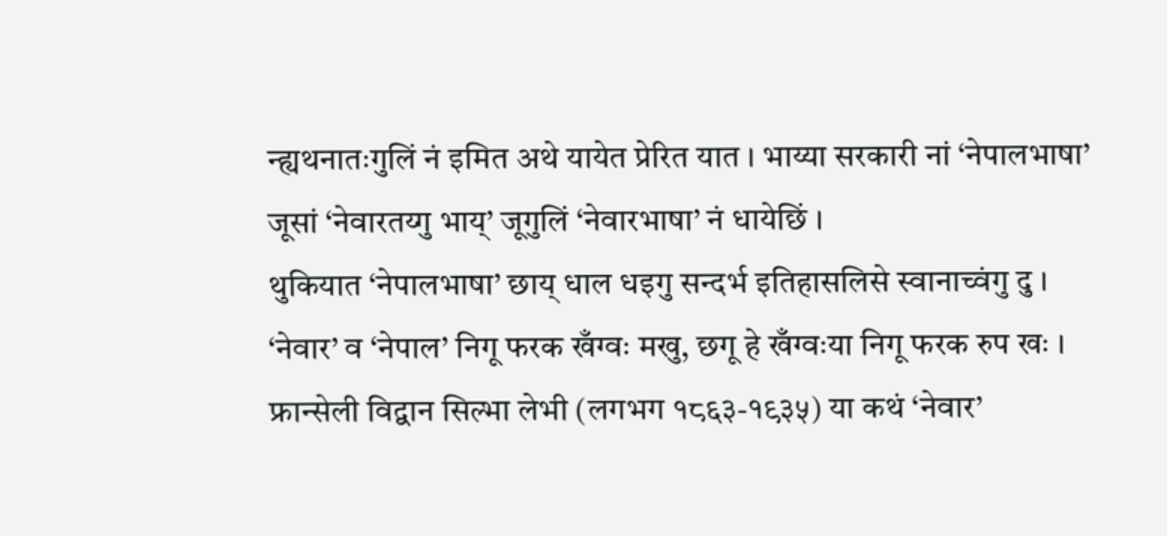न्ह्यथनातःगुलिं नं इमित अथे यायेत प्रेरित यात । भाय्या सरकारी नां ‘नेपालभाषा’ जूसां ‘नेवारतय्गु भाय्’ जूगुलिं ‘नेवारभाषा’ नं धायेछिं ।
थुकियात ‘नेपालभाषा’ छाय् धाल धइगु सन्दर्भ इतिहासलिसे स्वानाच्वंगु दु । ‘नेवार’ व ‘नेपाल’ निगू फरक खँग्वः मखु, छगू हे खँग्वःया निगू फरक रुप खः । फ्रान्सेली विद्वान सिल्भा लेभी (लगभग १८६३-१९३५) या कथं ‘नेवार’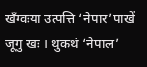खँग्वःया उत्पत्ति ‘नेपार’पाखें जूगु खः । थुकथं ‘नेपाल’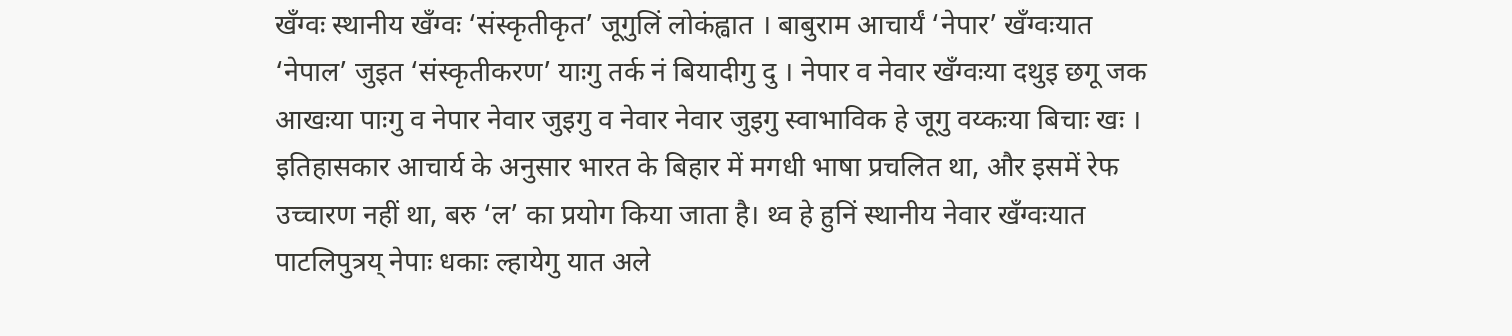खँग्वः स्थानीय खँग्वः ‘संस्कृतीकृत’ जूगुलिं लोकंह्वात । बाबुराम आचार्यं ‘नेपार’ खँग्वःयात ‘नेपाल’ जुइत ‘संस्कृतीकरण’ याःगु तर्क नं बियादीगु दु । नेपार व नेवार खँग्वःया दथुइ छगू जक आखःया पाःगु व नेपार नेवार जुइगु व नेवार नेवार जुइगु स्वाभाविक हे जूगु वय्कःया बिचाः खः ।
इतिहासकार आचार्य के अनुसार भारत के बिहार में मगधी भाषा प्रचलित था, और इसमें रेफ उच्चारण नहीं था, बरु ‘ल’ का प्रयोग किया जाता है। थ्व हे हुनिं स्थानीय नेवार खँग्वःयात पाटलिपुत्रय् नेपाः धकाः ल्हायेगु यात अले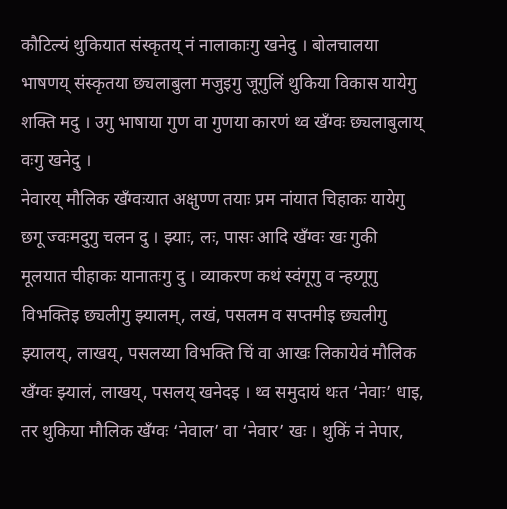कौटिल्यं थुकियात संस्कृतय् नं नालाकाःगु खनेदु । बोलचालया भाषणय् संस्कृतया छ्यलाबुला मजुइगु जूगुलिं थुकिया विकास यायेगु शक्ति मदु । उगु भाषाया गुण वा गुणया कारणं थ्व खँग्वः छ्यलाबुलाय् वःगु खनेदु ।
नेवारय् मौलिक खँग्वःयात अक्षुण्ण तयाः प्रम नांयात चिहाकः यायेगु छगू ज्वःमदुगु चलन दु । झ्याः, लः, पासः आदि खँग्वः खः गुकी मूलयात चीहाकः यानातःगु दु । व्याकरण कथं स्वंगूगु व न्हय्गूगु विभक्तिइ छ्यलीगु झ्यालम्, लखं, पसलम व सप्तमीइ छ्यलीगु झ्यालय्, लाखय्, पसलय्या विभक्ति चिं वा आखः लिकायेवं मौलिक खँग्वः झ्यालं, लाखय्, पसलय् खनेदइ । थ्व समुदायं थःत ‘नेवाः’ धाइ, तर थुकिया मौलिक खँग्वः ‘नेवाल’ वा ‘नेवार’ खः । थुकिं नं नेपार,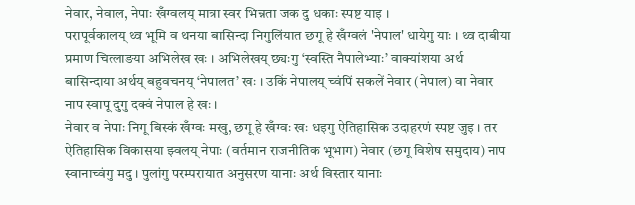नेवार, नेवाल, नेपाः खँग्वलय् मात्रा स्वर भिन्नता जक दु धकाः स्पष्ट याइ ।
परापूर्वकालय् थ्व भूमि व थनया बासिन्दा निगुलिंयात छगू हे खँग्वलं 'नेपाल' धायेगु याः । थ्व दाबीया प्रमाण चित्लाङया अभिलेख खः । अभिलेखय् छ्यःगु ‘स्वस्ति नैपालेभ्याः’ वाक्यांशया अर्थ बासिन्दाया अर्थय् बहुवचनय् ‘नेपालत’ खः । उकिं नेपालय् च्वंपिं सकलें नेवार (नेपाल) वा नेवार नाप स्वापू दुगु दक्वं नेपाल हे खः ।
नेवार व नेपाः निगू बिस्कं खँग्वः मखु, छगू हे खँग्वः खः धइगु ऐतिहासिक उदाहरणं स्पष्ट जुइ । तर ऐतिहासिक विकासया झ्वलय् नेपाः (वर्तमान राजनीतिक भूभाग) नेवार (छगू विशेष समुदाय) नाप स्वानाच्वंगु मदु । पुलांगु परम्परायात अनुसरण यानाः अर्थ विस्तार यानाः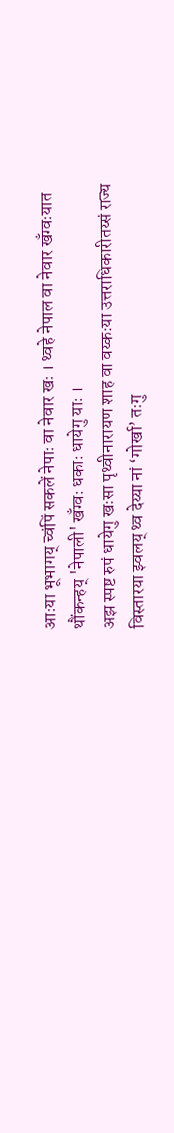आःया भूभागय् च्वंपिं सकलें नेपाः वा नेवार खः । थ्वहे नेपाल वा नेवार खँग्वःयात थौंकन्हय् 'नेपाली' खँग्वः धकाः धायेगु याः ।
अझ स्पष्ट रुपं धायेगु खःसा पृथ्वीनारायण शाह वा वय्कःया उत्तराधिकारीतय्सं राज्य विस्तारया झ्वलय् थ्व देय्या नां ‘गोर्खा’ तःगु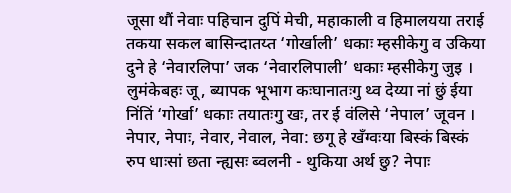जूसा थौं नेवाः पहिचान दुपिं मेची, महाकाली व हिमालयया तराई तकया सकल बासिन्दातय्त ‘गोर्खाली’ धकाः म्हसीकेगु व उकिया दुने हे ‘नेवारलिपा’ जक ‘नेवारलिपाली’ धकाः म्हसीकेगु जुइ । लुमंकेबहः जू, ब्यापक भूभाग कःघानातःगु थ्व देय्या नां छुं ईया निंतिं ‘गोर्खा’ धकाः तयातःगु खः, तर ई वंलिसे ‘नेपाल’ जूवन ।
नेपार, नेपाः, नेवार, नेवाल, नेवा: छगू हे खँग्वःया बिस्कं बिस्कं रुप धाःसां छता न्ह्यसः ब्वलनी - थुकिया अर्थ छु? नेपाः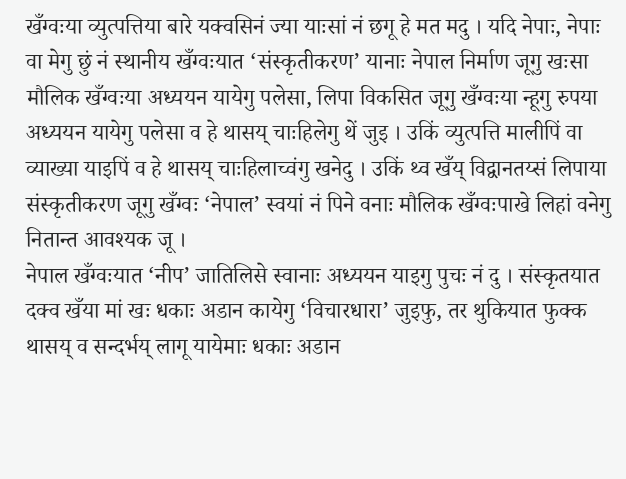खँग्वःया व्युत्पत्तिया बारे यक्वसिनं ज्या याःसां नं छगू हे मत मदु । यदि नेपाः, नेपाः वा मेगु छुं नं स्थानीय खँग्वःयात ‘संस्कृतीकरण’ यानाः नेपाल निर्माण जूगु खःसा मौलिक खँग्वःया अध्ययन यायेगु पलेसा, लिपा विकसित जूगु खँग्वःया न्हूगु रुपया अध्ययन यायेगु पलेसा व हे थासय् चाःहिलेगु थें जुइ । उकिं व्युत्पत्ति मालीपिं वा व्याख्या याइपिं व हे थासय् चाःहिलाच्वंगु खनेदु । उकिं थ्व खँय् विद्वानतय्सं लिपाया संस्कृतीकरण जूगु खँग्वः ‘नेपाल’ स्वयां नं पिने वनाः मौलिक खँग्वःपाखे लिहां वनेगु नितान्त आवश्यक जू ।
नेपाल खँग्वःयात ‘नीप’ जातिलिसे स्वानाः अध्ययन याइगु पुचः नं दु । संस्कृतयात दक्व खँया मां खः धकाः अडान कायेगु ‘विचारधारा’ जुइफु, तर थुकियात फुक्क थासय् व सन्दर्भय् लागू यायेमाः धकाः अडान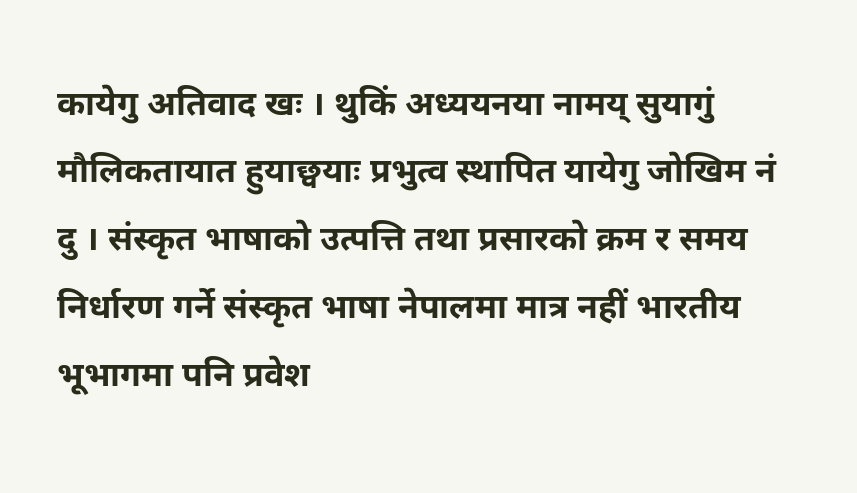कायेगु अतिवाद खः । थुकिं अध्ययनया नामय् सुयागुं मौलिकतायात हुयाछ्वयाः प्रभुत्व स्थापित यायेगु जोखिम नं दु । संस्कृत भाषाको उत्पत्ति तथा प्रसारको क्रम र समय निर्धारण गर्ने संस्कृत भाषा नेपालमा मात्र नहीं भारतीय भूभागमा पनि प्रवेश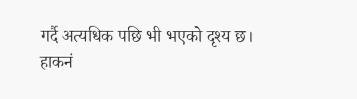गर्दै अत्यधिक पछि भी भएको दृश्य छ।
हाकनं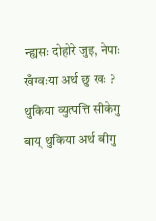न्ह्यसः दोहोरे जुइ, नेपाः खँग्वःया अर्थ छु खः ? थुकिया व्युत्पत्ति सीकेगु बाय् थुकिया अर्थ बीगु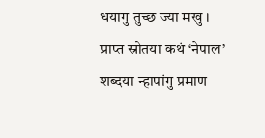धयागु तुच्छ ज्या मखु । प्राप्त स्रोतया कथं ‘नेपाल’ शब्दया न्हापांगु प्रमाण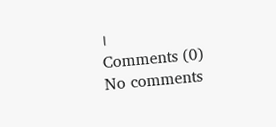।
Comments (0)
No comments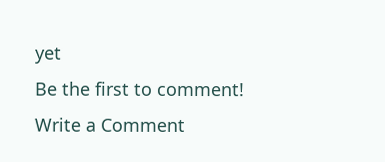yet
Be the first to comment!
Write a Comment